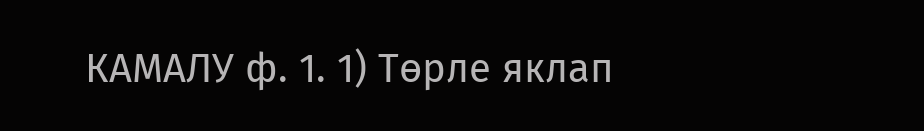КАМАЛУ ф. 1. 1) Төрле яклап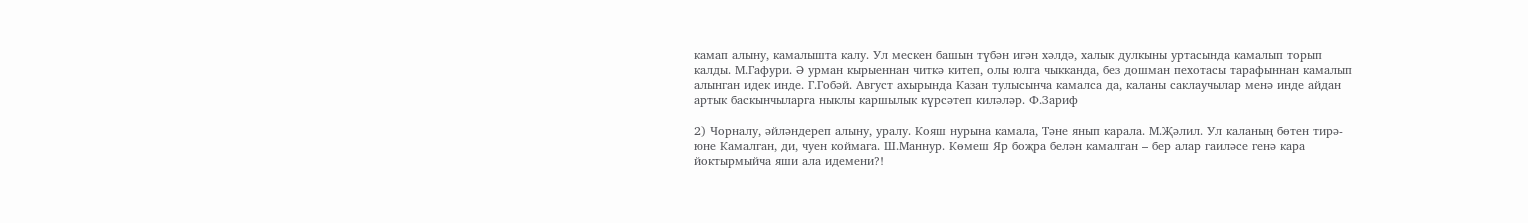камап алыну, камалышта калу. Ул мескен башын түбән игән хәлдә, халык дулкыны уртасында камалып торып калды. М.Гафури. Ә урман кырыеннан читкә китеп, олы юлга чыкканда, без дошман пехотасы тарафыннан камалып алынган идек инде. Г.Гобәй. Август ахырында Казан тулысынча камалса да, каланы саклаучылар менә инде айдан артык баскынчыларга ныклы каршылык күрсәтеп киләләр. Ф.Зариф

2) Чорналу, әйләндереп алыну, уралу. Кояш нурына камала, Тәне янып карала. М.Җәлил. Ул каланың бөтен тирә-юне Камалган, ди, чуен коймага. Ш.Маннур. Көмеш Яр боҗра белән камалган – бер алар гаиләсе генә кара йоктырмыйча яши ала идемени?!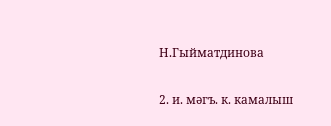Н.Гыйматдинова

2. и. мәгъ. к. камалыш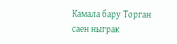Камала бару Торган саен ныграк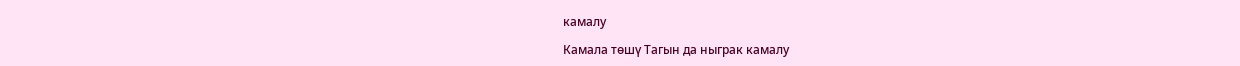камалу

Камала төшү Тагын да ныграк камалу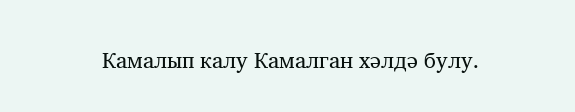Камалып калу Камалган хәлдә булу.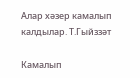Алар хәзер камалып калдылар. Т.Гыйззәт

Камалып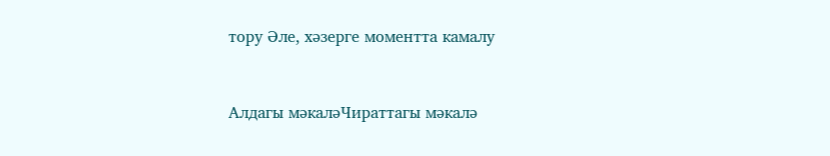тору Әле, хәзерге моментта камалу



Алдагы мәкаләЧираттагы мәкалә